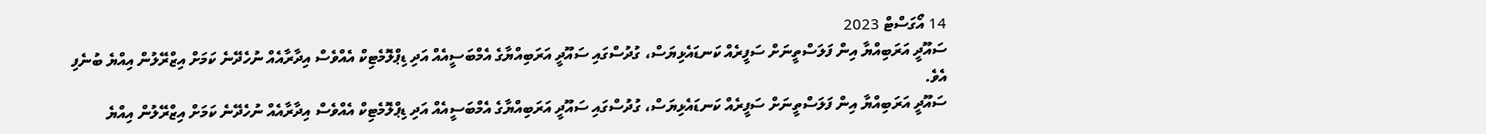14 އޯގަސްޓް 2023
ސައޫދީ އަރަބިއްޔާ އިން ފަލަސްތީނަށް ސަފީރެއް ކަނޑައެޅިޔަސް، ގުދުސްގައި ސައޫދީ އަރަބިއްޔާގެ އެމްބަސީއެއް އަދި ޑިޕްލޮމެޓިކް އެއްވެސް އިދާރާއެއް ނުހެދޭނެ ކަމަށް އިޒްރޭލުން އިއްޔެ ބުނެފި އެވެ.
ސައޫދީ އަރަބިއްޔާ އިން ފަލަސްތީނަށް ސަފީރެއް ކަނޑައެޅިޔަސް، ގުދުސްގައި ސައޫދީ އަރަބިއްޔާގެ އެމްބަސީއެއް އަދި ޑިޕްލޮމެޓިކް އެއްވެސް އިދާރާއެއް ނުހެދޭނެ ކަމަށް އިޒްރޭލުން އިއްޔެ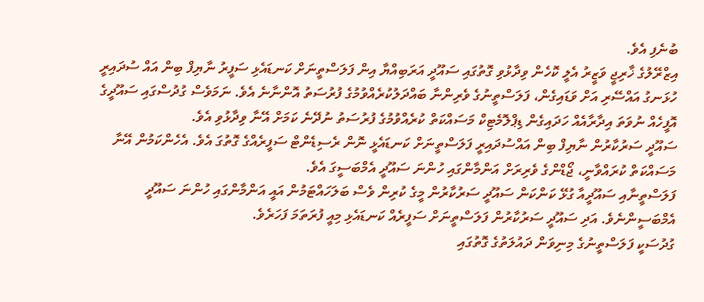ބުނެފި އެވެ.
އިޒްރޭލުގެ ޚާރިޖީ ވަޒީރު އެލީ ކޮހެން ވިދާޅުވި ގޮތުގައި ސައޫދީ އަރަބިއްޔާ އިން ފަލަސްތީނަށް ކަނޑައެޅި ސަފީރު ނާޔިފް ބިން އައް ސުދައިރީ ހުޅަނގު އައްސޭރި އަށް ވަޑައިގެން، ފަލަސްތީނުގެ ވެރިންނާ ބައްދަލުކުރެއްވުމުގެ ފުރުސަތު އޮންނާނެ އެވެ. ނަމަވެސް ގުދުސްގައި ސައޫދީގެ އޮފީހެއް ނުވަތަ އިދާރާއެއް ހަދައިގެން ޑިޕްލޮމެޓިކް މަސައްކަތް ކުރެއްވުމުގެ ފުރުސަތު ނުދޭނެ ކަމަށް އޭނާ ވިދާޅުވި އެވެ.
ސައޫދީ ސަރުކާރުން ނާޔިފް ބިން އައްސުދައިރީ ފަލަސްތީނަށް ކަނޑައެޅީ ނޮން ރެސިޑެންޓް ސަފީރެއްގެ ގޮތުގަ އެވެ. އެހެންކަމުން އޭނާ މަސައްކަތް ކުރައްވާނީ، ޖޯޑްންގެ ވެރިރަށް އަންމާންގައި ހުންނަ ސައޫދީ އެމްބަސީގަ އެވެ.
ފަލަސްތީނާއި ސައޫދީއާ ގުޅޭ ކަންކަން ސައޫދީ ސަރުކާރުން މީގެ ކުރިން ވެސް ބަލަހައްޓަމުން އައީ އަންމާންގައި ހުންނަ ސައޫދީ އެމްބަސީންނެވެ. އަދި ސައޫދީ ސަރުކާރުން ފަލަސްތީނަށް ސަފީރެއް ކަނޑައެޅި މިއީ ފުރަތަމަ ފަހަރެވެ.
ގުދުސަކީ ފަލަސްތީނުގެ މިނިވަން ދައުލަތުގެ ގޮތުގައި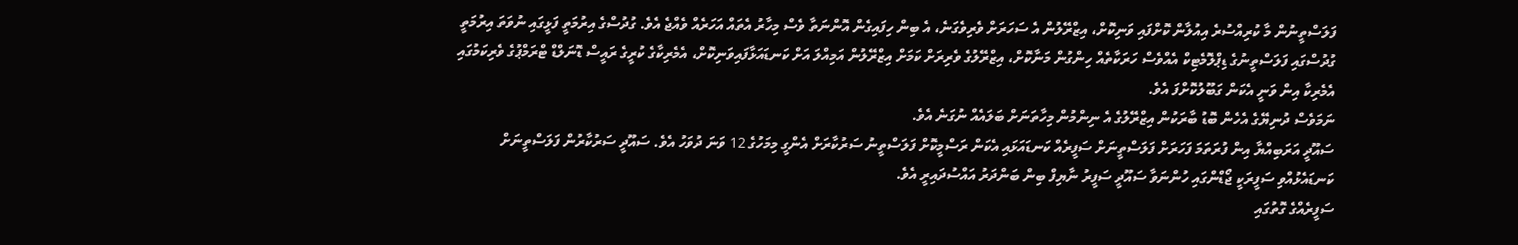ފަލަސްތީނުން މާ ކުރިއްސުރެ އިއުލާން ކޮށްފައި ވަނިކޮށް، އިޒްރޭލުން އެ ސަހަރަށް ވެރިވެގަނެ، އެ ބިން ހިފައިގެން އޮންނަތާ ވެސް މިހާރު އެތައް އަހަރެއް ވެއްޖެ އެވެ. ގުދުސްގެ އިރުމަތީ ފަޅީގައި ނުވަތަ އިރުމަތީ ގުދުސްގައި ފަލަސްތީނުގެ ޑިޕްލޮމެޓިކް އެއްވެސް ހަރަކާތެއް ހިންގުން މަނާކޮށް، އިޒްރޭލުގެ ވެރިރަށް ކަމަށް އިޒްރޭލުން އަމިއްލަ އަށް ކަނޑައަޅާފައިވަނިކޮށް، އެމެރިކާގެ ކުރީގެ ރައީސް ޑޮނަލްޑް ޓްރަމްޕުގެ ވެރިކަމުގައި އެމެރިކާ އިން ވަނީ އެކަން ގަބޫލުކޮށްފަ އެވެ.
ނަމަވެސް ދުނިޔޭގެ އެހެން ބޮޑު ބާރަކުން އިޒްރޭލުގެ އެ ނިންމުން މިހާތަނަށް ބަލައެއް ނުގަނެ އެވެ.
ސައޫދީ އަރަބިއްޔާ އިން ފުރަތަމަ ފަހަރަށް ފަލަސްތީނަށް ސަފީރެއް ކަނޑައަޅައި އެކަން ރަސްމީކޮށް ފަލަސްތީނު ސަރުކާރަށް އެންގީ މިމަހުގެ 12 ވަނަ ދުވަހު އެވެ. ސައޫދީ ސަރުކާރުން ފަލަސްތީނަށް ކަނޑައެޅުއްވި ސަފީރަކީ ޖޯޑްންގައި ހުންނަވާ ސައޫދީ ސަފީރު ނާޔިފް ބިން ބަންދަރު އައްސުދައިރީ އެވެ.
ސަފީރެއްގެ ގޮތުގައި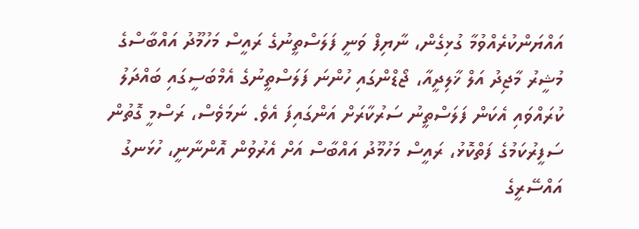އައްޔަންކުރެއްވުމާ ގުޅިގެން، ނާޔިފް ވަނީ ފަލަސްތީނުގެ ރައީސް މަހުމޫދު އައްބާސްގެ މުޝީރު މާޖިދު އަލް ޚާލިދީއާ، ޖޯޑްންގައި ހުންނަ ފަލަސްތީނުގެ އެމްބަސީގައި ބައްދަލު ކުރައްވައި އެކަން ފަލަސްތީނު ސަރުކާރަށް އަންގައިފަ އެވެ. ނަމަވެސް، ރަސްމީ ގޮތުން ސަފީރުކަމުގެ ފަތްކޮޅު، ރައީސް މަހުމޫދު އައްބާސް އަށް އެރުވުން އޮންނާނީ، ހުޅަނގު އައްސޭރީގެ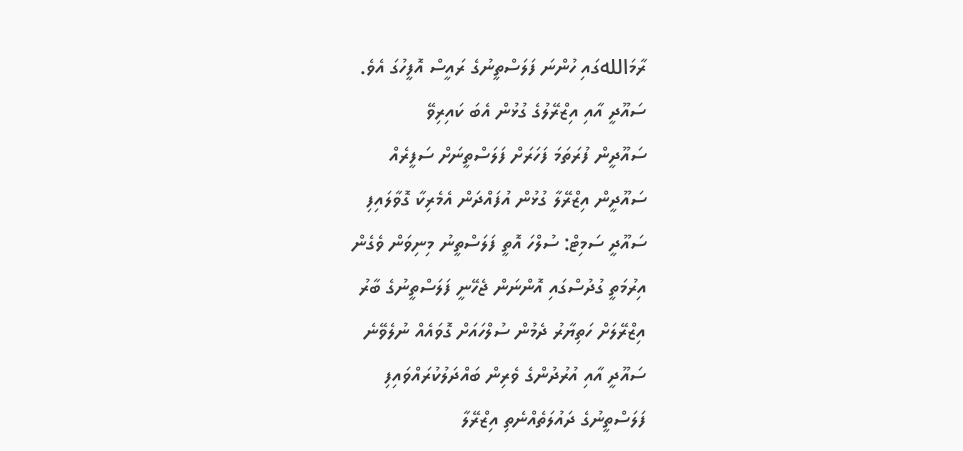ރާމަاللهގައި ހުންނަ ފަލަސްތީނުގެ ރައީސް އޮފީހުގަ އެވެ.
ސައޫދީ އާއި އިޒްރޭލުގެ ގުޅުން އެބަ ކައިރިވޭ
ސައޫދީން ފުރަތަމަ ފަހަރަށް ފަލަސްތީނަށް ސަފީރެއް
ސައޫދީން އިޒްރޭލާ ގުޅުން އުފައްދަން އެމެރިކާ ގޮވާލައިފި
ސައޫދީ ސަމިޓް: ސުލްހަ އޮތީ ފަލަސްތީނު މިނިވަން ވެގެން
އިރުމަތީ ގުދުސްގައި އޮންނަން ޖެހޭނީ ފަލަސްތީނުގެ ބާރު
އިޒްރޭލަށް ހަތިޔާރު ދެމުން ސުލްހައަށް ގޮވައެއް ނުލެވޭނެ
ސައޫދީ އާއި އުރުދުންގެ ވެރިން ބައްދަލުކުރައްވައިފި
ފަލަސްތީނުގެ ދައުލަތެއްނެތި އިޒްރޭލާ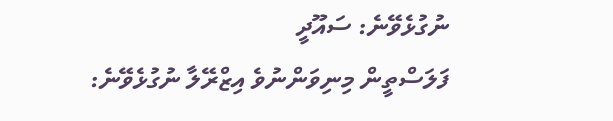ނުގުޅެވޭނެ: ސައޫދީ
ފަލަސްތީން މިނިވަންނުވެ އިޒްރޭލާ ނުގުޅެވޭނެ: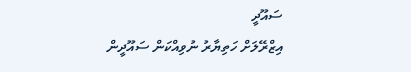ސައޫދީ
އިޒްރޭލަށް ހަތިޔާރު ނުވިއްކަން ސައޫދީން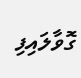ގޮވާލައިފި